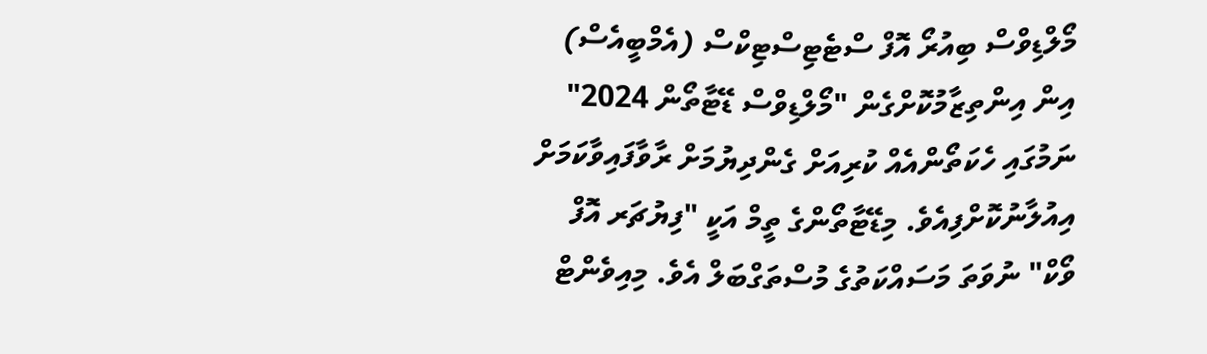މޯލްޑިވްސް ބިއުރޯ އޮފް ސްޓެޓިސްޓިކްސް (އެމްބީއެސް) އިން އިންތިޒާމުކޮށްގެން "މޯލްޑިވްސް ޑޭޓާތޯން 2024" ނަމުގައި ހެކަތޯންއެއް ކުރިއަށް ގެންދިޔުމަށް ރާވާފައިވާކަމަށް އިއުލާނުކޮށްފިއެވެ. މިޑޭޓާތޯންގެ ތީމް އަކީ "ފިޔުޗަރ އޮފް ވޯކް" ނުވަތަ މަސައްކަތުގެ މުސްތަގްބަލް އެވެ. މިއިވެންޓް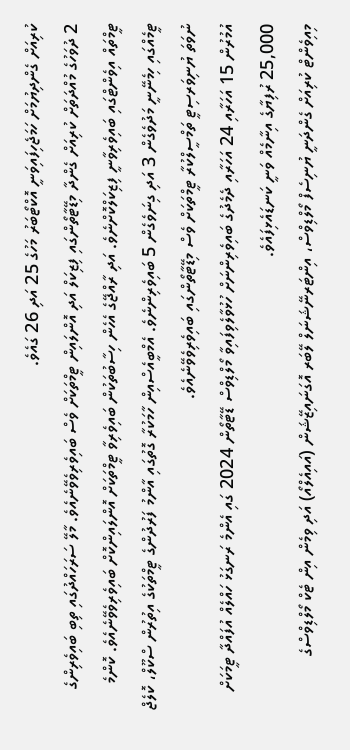ކުރިއަށް ގެންދިޔުމަށް ހަމަޖެހިފައިވަނީ އޮކްޓޯބަރު މަހުގެ 25 އަދި 26 ގައެވެ.
2 ދުވަހުގެ މުއްދަތަށް ކުރިއަށް ގެންދާ މިޑޭޓާތޯންގައި ފިޒިކަލް އަދި އޮންލައިން ޓީމްތަކަށް ވެސް ބައިވެރިވެވޭނެއެވެ. މާލޭ ސަރަހައްދުގައި ތިބި ބައިވެރިންގެ ޓީމްތައް އިވެންޓްގައި ބައިވެރިވާނީ ފިޒިކަލްކޮށްނެވެ. އަދި ރާއްޖޭގެ އެހެން ހިސާބުތަކުން ބައިވެރިވާ ޓީމްތަކަށް އޮންލައިންކޮށް ބައިވެރިވެވޭނެއެވެ. ކޮންމެ ޓީމެއްގައި ހިމެނޭނީ މަދުވެގެން 3 އަދި ގިނަވެގެން 5 ބައިވެރިންނެވެ. އެމްބީއެސްއިން ހާމަކުރާ ގޮތުގައި އާންމު ފަރުދުންގެ ޓީމްތަކުގެ އިތުރުން ސްކޫލް، ކޮލެޖް ނުވަތަ ޔުނިވަރސިޓީ ތަމްސީލްކުރާ ޓީމްތަކަށް ވެސް މިޑޭޓާތޯންގައި ބައިވެރިވެވޭނެއެވެ.
އުމުރުން 15 އަހަރާއި 24 އަހަރާއި ދެމެދުގެ ބައިވެރިންނަށް ހުޅުވާލެވިފައިވާ މޯލްޑިވްސް ޑޭޓާތޯން 2024 ގައި އެންމެ ރަނގަޅު ހައްލެއް އުފައްދާ ޓީމަކަށް 25,000 ރުފިޔާގެ އިނާމެއް ވަނީ ކަނޑައެޅިފައެވެ.
މިއިވެންޓް ކުރިއަށް ގެންދަނީ ޔުނިސެފް މޯލްޑިވްސް، އިންޓަރނޭޝަނަލް ލޭބަރ އޮގަނައިޒޭޝަން (އައިއެލްއޯ) އަދި ވިމެން އިން ޓެކް މޯލްޑިވްސްގެ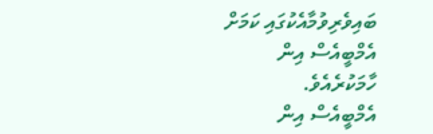ބައިވެރިވުމާއެކުގައި ކަމަށް އެމްބީއެސް އިން ހާމަކުރެއެވެ.
އެމްބީއެސް އިން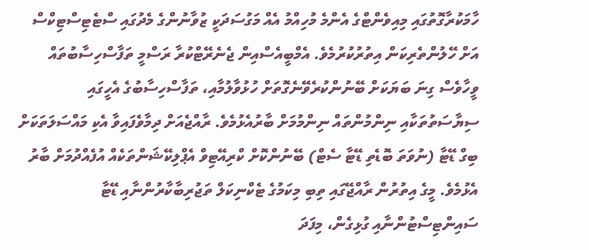ހާމަކުރާގޮތުގައި މިއިވެންޓްގެ އެންމެ މުހިއްމު އެއް މަގުސަދަކީ ޒުވާނުންގެ މެދުގައި ސްޓެޓިސްޓިކްސް އަށް ހޭލުންތެރިކަން އިތުރުކުރުމެވެ. އެމްބީއެސްއިން ޖެނެރޭޓްކުރާ ރަސްމީ ތަފާސްހިސާބުތައް ވީހާވެސް ގިނަ ބަޔަކަށް ބޭނުންކުރެވޭނެގޮތަށް ހުޅުވާލުމާއި، ތަފާސްހިސާބުގެ އެހީގައި ސިޔާސަތުތަކާއި ނިންމުންތައް ނިންމުމަށް ބާރުއެޅުމެވެ. ރާއްޖެއަށް ދިމާވެފައިވާ އެކި މައްސަލަތަކަށް ބިގް ޑޭޓާ (ނުވަތަ ބޮޑެތި ޑޭޓާ ސެޓް) ބޭނުންކޮށް ކްރިއޭޓިވް އެޕްލިކޭޝަންތަކެއް އުފެއްދުމަށް ބާރު އެޅުމެވެ. މީގެ އިތުރުން ރާއްޖޭގައި ތިބި މިކަމުގެ ޓެކްނިކަލް ތަޖުރިބާކާރުންނާއި ޑޭޓާ ސައިންޓިސްޓުންނާއި ގުޅިގެން، މިފަދަ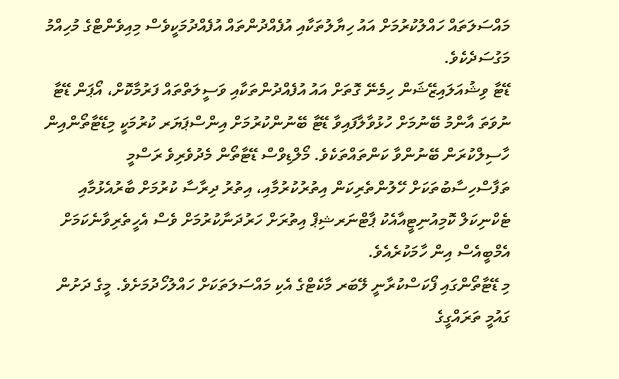މައްސަލަތައް ހައްލުކުރުމަށް އައު ހިޔާލުތަކާއި އުފެއްދުންތައް އުފެއްދުމަކީވެސް މިއިވެންޓްގެ މުހިއްމު މަގުސަދެކެވެ.
ޑޭޓާ ވިޝުއަލައިޒޭޝަން ހިމެނޭ ގޮތަށް އައު އުފެއްދުންތަކާއި ވަސީލަތްތައް ފަރުމާކޮށް، އޯޕަން ޑޭޓާ ނުވަތަ އާންމު ބޭނުމަށް ހުޅުވާލާފައިވާ ޑޭޓާ ބޭނުންކުރުމަށް އިންސްޕަޔަރ ކުރުމަކީ މިޑޭޓާތޯންއިން ހާސިލްކުރަން ބޭނުންވާ ކަންތައްތަކެވެ. މޯލްޑިވްސް ޑޭޓާތޯން މެދުވެރިވެ ރަސްމީ ތަފާސްހިސާބުތަކަށް ހޭލުންތެރިކަން އިތުރުކުރުމާއި، އިތުރު ދިރާސާ ކުރުމަށް ބާރުއެޅުމާއި ޓެކްނިކަލް ކޮމިއުނިޓީއާއެކު ޕާޓްނަރޝިޕް އިތުރަށް ހަރުދަނާކުރުމަށް ވެސް އެހީތެރިވާނެކަމަށް އެމްބީއެސް އިން ހާމަކުރެއެވެ.
މި ޑޭޓާތޯންގައި ފޯކަސްކުރާނީ ލޭބަރ މާކެޓްގެ އެކި މައްސަލަތަކަށް ހައްލުހޯދުމަށެވެ. މީގެ ދަށުން ގައުމީ ތަރައްގީގެ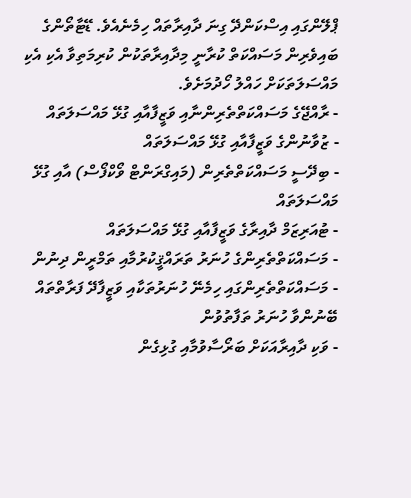ޕްލޭންގައި އިސްކަންދޭ ގިނަ ދާއިރާތައް ހިމެނެއެވެ. ޑޭޓާތޯންގެ ބައިވެރިން މަސައްކަތް ކުރާނީ މިދާއިރާތަކުން ކުރިމަތިވާ އެކި އެކި މައްސަލަތަކަށް ހައްލު ހޯދުމަށެވެ.
- ރާއްޖޭގެ މަސައްކަތްތެރިންނާއި ވަޒީފާއާއި ގުޅޭ މައްސަލަތައް
- ޒުވާނުންގެ ވަޒީފާއާއި ގުޅޭ މައްސަލަތައް
- ބިދޭސީ މަސައްކަތްތެރިން (މައިގްރަންޓް ވޯކްފޯސް) އާއި ގުޅޭ މައްސަލަތައް
- ޓުއަރިޒަމް ދާއިރާގެ ވަޒީފާއާއި ގުޅޭ މައްސަލަތައް
- މަސައްކަތްތެރިންގެ ހުނަރު ތަރައްޤީކުރުމާއި ތަމްރީން ދިނުން
- މަސައްކަތްތެރިންގައި ހިމެނޭ ހުނަރުތަކާއި ވަޒީފާދޭ ފަރާތްތައް ބޭނުންވާ ހުނަރު ތަފާތުވުން
- ވަކި ދާއިރާއަކަށް ބަރޯސާވުމާއި ގުޅިގެން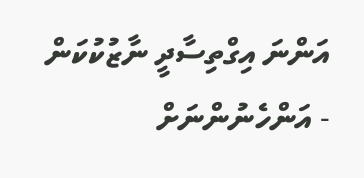އަންނަ އިގްތިސާދީ ނާޒުކުކަން
- އަންހެނުންނަށް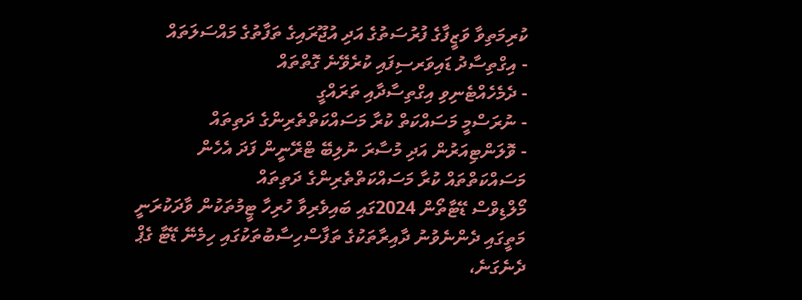ކުރިމަތިވާ ވަޒީފާގެ ފުރުސަތުގެ އަދި އުޖޫރައިގެ ތަފާތުގެ މައްސަލަތައް
- އިގްތިސާދު ޑައިވަރސިފައި ކުރެވޭނެ ގޮތްތައް
- ދެމެހެއްޓެނިވި އިގްތިސާދާއި ތަރައްގީ
- ނުރަސްމީ މަސައްކަތް ކުރާ މަސައްކަތްތެރިންގެ ދަތިތައް
- ވޮލަންޓިއަރުން އަދި މުސާރަ ނުލިބޭ ޓްރޭނީން ފަދަ އެހެން މަސައްކަތްތައް ކުރާ މަސައްކަތްތެރިންގެ ދަތިތައް
މޯލްޑިވްސް ޑޭޓާތޯން 2024ގައި ބައިވެރިވާ ހުރިހާ ޓީމުތަކުން ވާދަކުރަނީ މަތީގައި ދެންނެވުނު ދާއިރާތަކުގެ ތަފާސްހިސާބުތަކުގައި ހިމެނޭ ޑޭޓާ ގެޕް ދެނެގަނެ،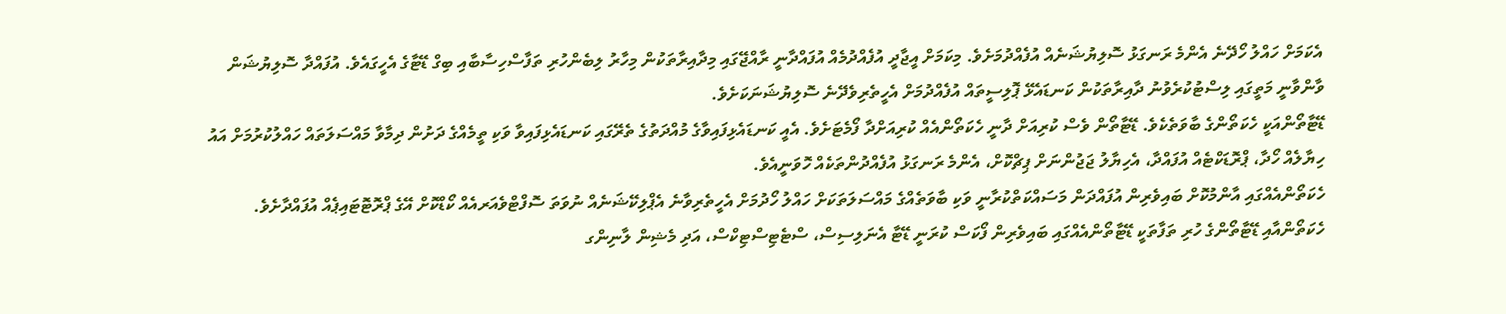އެކަމަށް ހައްލު ހޯދޭނެ އެންމެ ރަނގަޅު ސޮލިޔުޝަނެއް އުފެއްދުމަށެވެ. މިކަމަށް އީޖާދީ އުފެއްދުމެއް އުފައްދާނީ ރާއްޖޭގައި މިދާއިރާތަކުން މިހާރު ލިބެންހުރި ތަފާސްހިސާބާއި ބިގް ޑޭޓާގެ އެހީގައެވެ. އުފައްދާ ސޮލިޔުޝަން ވާންވާނީ މަތީގައި ލިސްޓުކުރެވުނު ދާއިރާތަކުން ކަނޑައެޅޭ ޕޮލިސީތައް އުފެއްދުމަށް އެހީތެރިވެދޭނެ ސޮލިޔުޝަނަކަށެވެ.
ޑޭޓާތޯންއަކީ ހެކަތޯންގެ ބާވަތެކެވެ. ޑޭޓާތޯން ވެސް ކުރިއަށް ދާނީ ހެކަތޯންއެއް ކުރިއަށްދާ ފޯމެޓަށެވެ. އެއީ ކަނޑައެޅިފައިވާގެ މުއްދަތުގެ ތެރޭގައި ކަނޑައެޅިފައިވާ ވަކި ތީމެއްގެ ދަށުން ދިމާވާ މައްސަލަތައް ހައްލުކުރުމަށް އައު ހިޔާލެއް ހޯދާ، ޕްރޮޑަކްޓެއް އުފައްދާ، އެހިޔާލު ޖަޖުންނަށް ޕިޗްކޮށް، އެންމެ ރަނގަޅު އުފެއްދުންތަކެއް ހޮވަނީއެވެ.
ހެކަތޯންއެއްގައި އާންމުކޮށް ބައިވެރިން އުފައްދަން މަސައްކަތްކުރާނީ ވަކި ބާވަތެއްގެ މައްސަލަތަކަށް ހައްލު ހޯދުމަށް އެހީތެރިވާނެ އެޕްލިކޭޝަނެއް ނުވަތަ ސޮފްޓްވެއަރއެއް ކޯޑްކޮށް އޭގެ ޕްރޮޓޮޓައިޕެއް އުފައްދާށެވެ.
ހެކަތޯންއާއި ޑޭޓާތޯންގެ ހުރި ތަފާތަކީ ޑޭޓާތޯންއެއްގައި ބައިވެރިން ފޯކަސް ކުރަނީ ޑޭޓާ އެނަލިސިސް، ސްޓެޓިސްޓިކްސް، އަދި މެޝިން ލާނިންގ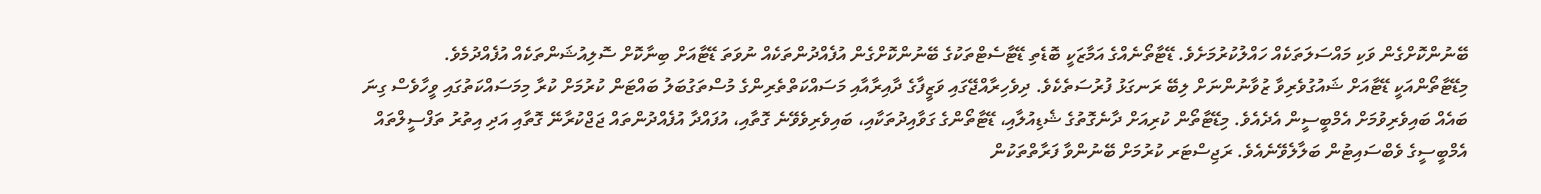ބޭނުންކޮށްގެން ވަކި މައްސަލަތަކެއް ހައްލުކުރުމަށެވެ. ޑޭޓާތޯނެއްގެ އަމާޒަކީ ބޮޑެތި ޑޭޓާސެޓްތަކުގެ ބޭނުންކޮށްގެން އުފެއްދުންތަކެއް ނުވަތަ ޑޭޓާއަށް ބިނާކޮށް ސޮލިއުޝަންތަކެއް އުފެއްދުމެވެ.
މިޑޭޓާތޯންއަކީ ޑޭޓާއަށް ޝައުގުވެރިވާ ޒުވާނުންނަށް ލިބޭ ރަނގަޅު ފުރުސަތެކެވެ. ދިވެހިރާއްޖޭގައި ވަޒީފާގެ ދާއިރާއާއި މަސައްކަތްތެރިންގެ މުސްތަގުބަލު ބައްޓަން ކުރުމަށް ކުރާ މިމަސައްކަތުގައި ވީހާވެސް ގިނަ ބައެއް ބައިވެރިވުމަށް އެމްބީސީން އެދެއެވެ. މިޑޭޓާތޯން ކުރިއަށް ދާނެގޮތުގެ ޝެޑިއުލާއި، ޑޭޓާތޯންގެ ގަވާއިދުތަކާއި، ބައިވެރިވެވޭނެ ގޮތާއި، އުފައްދާ އުފެއްދުންތައް ޖަޖްކުރާނޭ ގޮތާއި އަދި އިތުރު ތަފްސީލްތައް އެމްބީސީގެ ވެބްސައިޓުން ބަލާލެވޭނެއެވެ. ރަޖިސްޓަރ ކުރުމަށް ބޭނުންވާ ފަރާތްތަކުން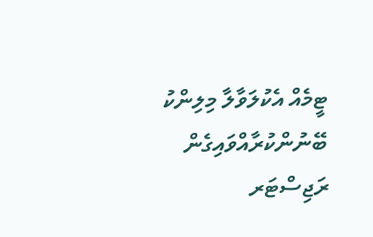ޓީމެއް އެކުލަވާލާ މިލިންކު ބޭނުންކުރާއްވައިގެން ރަޖިސްޓަރ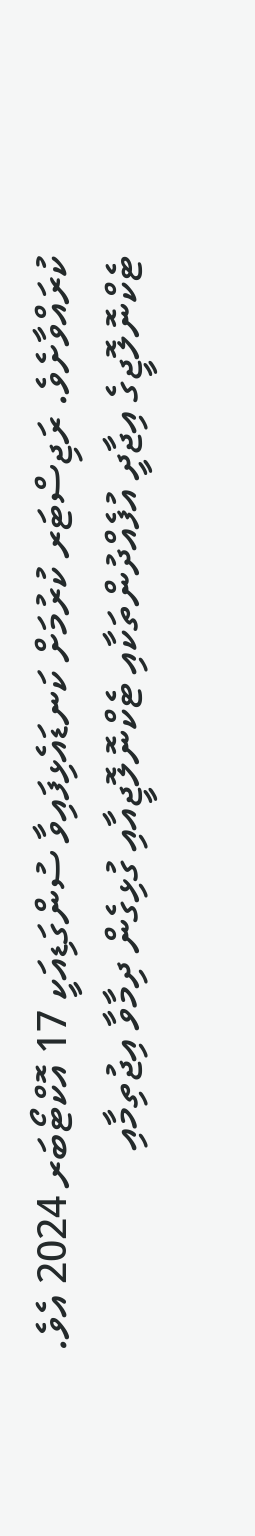ކުރައްވާށެވެ. ރަޖިސްޓަރ ކުރުމަށް ކަނޑައެޅިފައިވާ ސުންގަޑިއަކީ 17 އޮކްޓޯބަރ 2024 އެވެ.
ޓެކްނޮލޮޖީގެ އިޖާދީ އުފެއްދުންތަކާއި ޓެކްނޮލޮޖީއާއި ގުޅިގެން ދިމާވާ އިޖުތިމާއި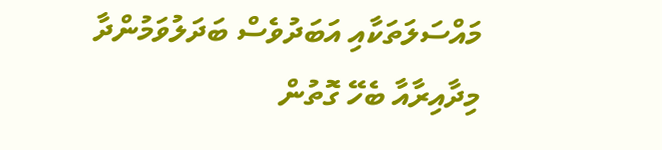މައްސަލަތަކާއި އަބަދުވެސް ބަދަލުވަމުންދާ މިދާއިރާއާ ބެހޭ ގޮތުން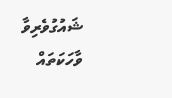ޝައުގުވެރިވާ ވާހަކަތައް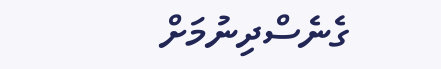ގެނެސްދިނުމަށް